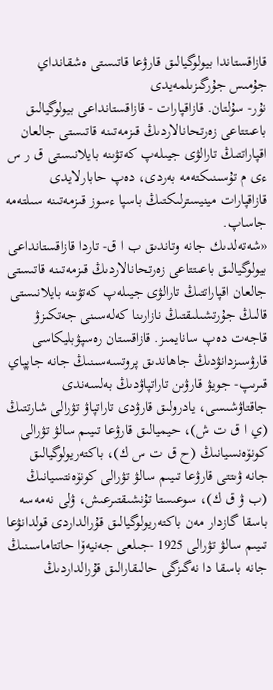قازاقستاندا بيولوگيالىق قارۋعا قاتىستى ەشقانداي جۇمىس جۇرگىزىلمەيدى
نۇر- سۇلتان. قازاقپارات - قازاقستانداعى بيولوگيالىق باعىتتاعى زەرتحانالاردىڭ قىزمەتىنە قاتىستى جالعان اقپاراتتىڭ تارالۋى جيىلەپ كەتۋىنە بايلانىستى ق ر س ءى م تۇسىنىكتەمە بەردى، دەپ حابارلايدى قازاقپارات مينيسترلىكتىڭ باسپا ءسوز قىزمەتىنە سىلتەمە جاساپ.
«شەتەلدىك جانە وتاندىق ب ا ق- تاردا قازاقستانداعى بيولوگيالىق باعىتتاعى زەرتحانالاردىڭ قىزمەتىنە قاتىستى جالعان اقپاراتتىڭ تارالۋى جيىلەپ كەتۋىنە بايلانىستى قالىڭ جۇرتشىلىقتىڭ نازارىنا كەلەسىنى جەتكىزۋ قاجەت دەپ سانايمىز. قازاقستان رەسپۋبليكاسى قارۋسىزدانۋدىڭ جاھاندىق پروتسەسىنىڭ جانە جاپپاي قىرىپ- جويۋ قارۋىن تاراتپاۋدىڭ بەلسەندى جاقتاۋشىسى، يادرولىق قارۋدى تاراتپاۋ تۋرالى شارتتىڭ (ي ا ق ت ش)، حيميالىق قارۋعا تىيىم سالۋ تۋرالى كونۆەنسيانىڭ (ح ق ت س ك)، باكتەريولوگيالىق جانە ۋىتتى قارۋعا تىيىم سالۋ تۋرالى كونۆەنتسيانىڭ (ب ۋ ق ك)، سوعىستا تۇنشىقتىرعىش، ۋلى نەمەسە باسقا گازدار مەن باكتەريولوگيالىق قۇرالداردى قولدانۋعا تىيىم سالۋ تۋرالى 1925 -جىلعى جەنيەۆا حاتتاماسىنىڭ جانە باسقا دا نەگىزگى حالىقارالىق قۇرالداردىڭ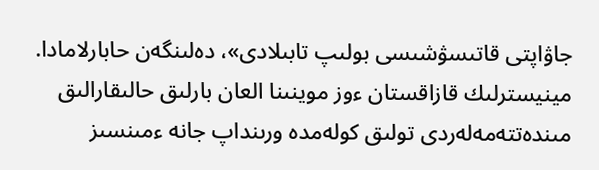جاۋاپتى قاتىسۋشىسى بولىپ تابىلادى»، دەلىنگەن حابارلامادا.
مينيسترلىك قازاقستان ءوز موينىنا العان بارلىق حالىقارالىق مىندەتتەمەلەردى تولىق كولەمدە ورىنداپ جانە ءمىنسىز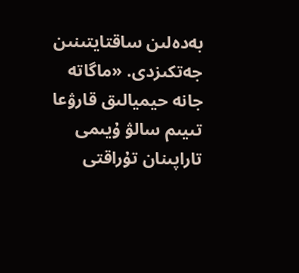بەدەلىن ساقتايتىنىن جەتكىزدى. «ماگاتە جانە حيميالىق قارۋعا تىيىم سالۋ ۇيىمى تاراپىنان تۇراقتى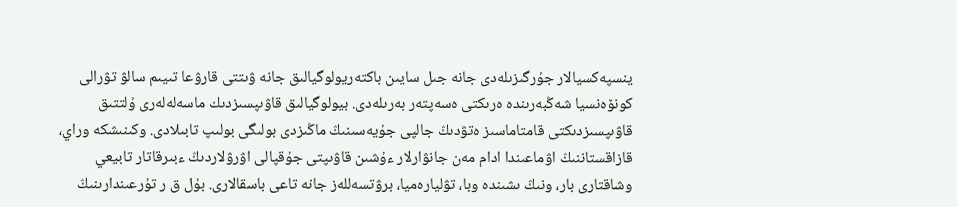ينسپەكسيالار جۇرگىزىلەدى جانە جىل سايىن باكتەريولوگيالىق جانە ۋىتتى قارۋعا تىيىم سالۋ تۋرالى كونۆەنسيا شەڭبەرىندە ەرىكتى ەسەپتەر بەرىلەدى. بيولوگيالىق قاۋىپسىزدىك ماسەلەلەرى ۇلتتىق قاۋىپسىزدىكتى قامتاماسىز ەتۋدىڭ جالپى جۇيەسىنىڭ ماڭىزدى بولىگى بولىپ تابىلادى. وكىنىشكە وراي، قازاقستاننىڭ اۋماعىندا ادام مەن جانۋارلار ءۇشىن قاۋىپتى جۇقپالى اۋرۋلاردىڭ ءبىرقاتار تابيعي وشاقتارى بار، ونىڭ ىشىندە وبا، تۋليارەميا، برۋتسەللەز جانە تاعى باسقالارى. بۇل ق ر تۇرعىندارىنىڭ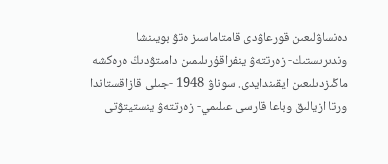دەنساۋلىعىن قورعاۋدى قامتاماسىز ەتۋ بويىنشا وندىرىستىك- زەرتتەۋ ينفراقۇرىلىمىن دامىتۋدىڭ ەرەكشە ماڭىزدىلىعىن ايقىندايدى. سوناۋ 1948 -جىلى قازاقستاندا ورتا ازيالىق وباعا قارسى عىلىمي- زەرتتەۋ ينستيتۋتى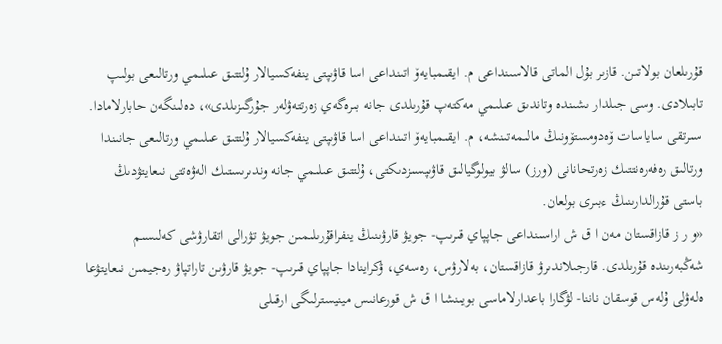قۇرىلعان بولاتىن. قازىر بۇل الماتى قالاسىنداعى م. ايقىمبايەۆ اتىنداعى اسا قاۋىپتى ينفەكسيالار ۇلتتىق عىلىمي ورتالىعى بولىپ تابىلادى. وسى جىلدار ىشىندە وتاندىق عىلىمي مەكتەپ قۇرىلدى جانە بىرەگەي زەرتتەۋلەر جۇرگىزىلدى»، دەلىنگەن حابارلامادا.
سىرتقى ساياسات ۆەدومستۆونىڭ مالىمەتىنشە، م. ايقىمبايەۆ اتىنداعى اسا قاۋىپتى ينفەكسيالار ۇلتتىق عىلىمي ورتالىعى جانىندا ورتالىق رەفەرەنتتىك زەرتحانانى (ورز) سالۋ بيولوگيالىق قاۋىپسىزدىكتى، ۇلتتىق عىلىمي جانە وندىرىستىك الەۋەتتى نىعايتۋدىڭ باستى قۇرالدارىنىڭ ءبىرى بولعان.
«و ر ز قازاقستان مەن ا ق ش اراسىنداعى جاپپاي قىرىپ- جويۋ قارۋىنىڭ ينفراقۇرىلىمىن جويۋ تۋرالى اتقارۋشى كەلىسىم شەڭبەرىندە قۇرىلدى. قارجىلاندىرۋ قازاقستان، بەلارۋس، رەسەي، ۋكراينادا جاپپاي قىرىپ- جويۋ قارۋىن تاراتپاۋ رەجيمىن نىعايتۋعا ەلەۋلى ۇلەس قوسقان ناننا- لۋگارا باعدارلاماسى بويىنشا ا ق ش قورعانىس مينيسترلىگى ارقىلى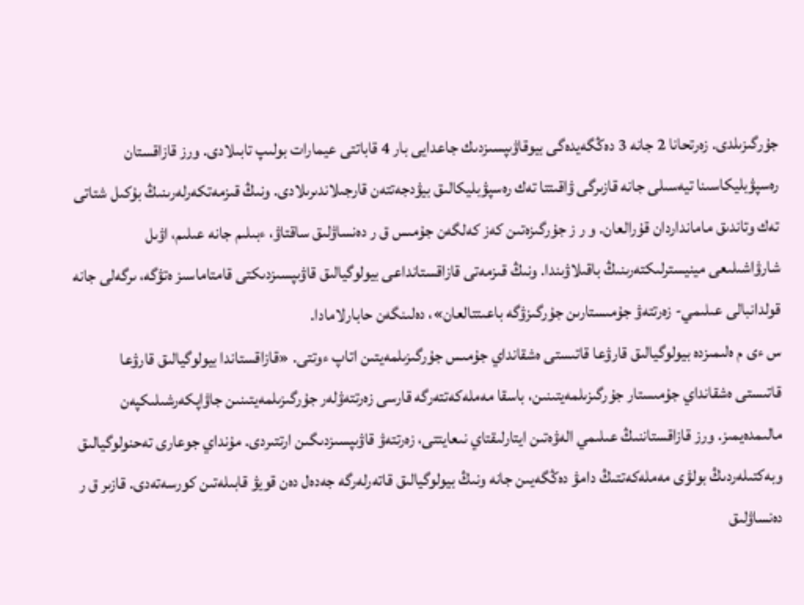جۇرگىزىلدى. زەرتحانا 2 جانە 3 دەڭگەيدەگى بيوقاۋىپسىزدىك جاعدايى بار 4 قاباتتى عيمارات بولىپ تابىلادى. ورز قازاقستان رەسپۋبليكاسىنا تيەسىلى جانە قازىرگى ۋاقىتتا تەك رەسپۋبليكالىق بيۋدجەتتەن قارجىلاندىرىلادى. ونىڭ قىزمەتكەرلەرىنىڭ بۇكىل شتاتى تەك وتاندىق مامانداردان قۇرالعان. و ر ز جۇرگىزەتىن كەز كەلگەن جۇمىس ق ر دەنساۋلىق ساقتاۋ، ءبىلىم جانە عىلىم، اۋىل شارۋاشىلىعى مينيسترلىكتەرىنىڭ باقىلاۋىندا. ونىڭ قىزمەتى قازاقستانداعى بيولوگيالىق قاۋىپسىزدىكتى قامتاماسىز ەتۋگە، ىرگەلى جانە قولدانبالى عىلىمي- زەرتتەۋ جۇمىستارىن جۇرگىزۋگە باعىتتالعان»، دەلىنگەن حابارلامادا.
س ءى م ەلىمىزدە بيولوگيالىق قارۋعا قاتىستى ەشقانداي جۇمىس جۇرگىزىلمەيتىن اتاپ ءوتتى. «قازاقستاندا بيولوگيالىق قارۋعا قاتىستى ەشقانداي جۇمىستار جۇرگىزىلمەيتىنىن، باسقا مەملەكەتتەرگە قارسى زەرتتەۋلەر جۇرگىزىلمەيتىنىن جاۋاپكەرشىلىكپەن مالىمدەيمىز. ورز قازاقستاننىڭ عىلىمي الەۋەتىن ايتارلىقتاي نىعايتتى، زەرتتەۋ قاۋىپسىزدىگىن ارتتىردى. مۇنداي جوعارى تەحنولوگيالىق وبەكتىلەردىڭ بولۋى مەملەكەتتىڭ دامۋ دەڭگەيىن جانە ونىڭ بيولوگيالىق قاتەرلەرگە جەدەل دەن قويۋ قابىلەتىن كورسەتەدى. قازىر ق ر دەنساۋلىق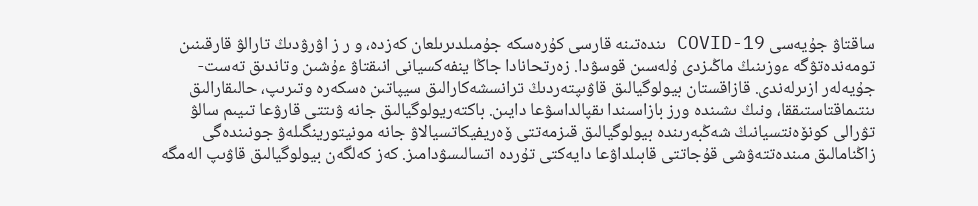ساقتاۋ جۇيەسى COVID-19 ىندەتىنە قارسى كۇرەسكە جۇمىلدىرىلعان كەزدە، و ر ز اۋرۋدىڭ تارالۋ قارقىنىن تومەندەتۋگە ءوزىنىڭ ماڭىزدى ۇلەسىن قوسۋدا. زەرتحانادا جاڭا ينفەكسيانى انىقتاۋ ءۇشىن وتاندىق تەست- جۇيەلەر ازىرلەندى. قازاقستان بيولوگيالىق قاۋىپتەردىڭ ترانسشەكارالىق سيپاتىن ەسكەرە وتىرىپ، حالىقارالىق ىنتىماقتاستىققا، ونىڭ ىشىندە ورز بازاسىندا ىقپالداسۋعا دايىن. باكتەريولوگيالىق جانە ۋىتتى قارۋعا تىيىم سالۋ تۋرالى كونۆەنتسيانىڭ شەڭبەرىندە بيولوگيالىق قىزمەتتى ۆەريفيكاتسيالاۋ جانە مونيتورينگىلەۋ جونىندەگى زاڭنامالىق مىندەتتەۋشى قۇجاتتى قابىلداۋعا دايەكتى تۇردە اتسالىسۋدامىز. كەز كەلگەن بيولوگيالىق قاۋىپ الەمگە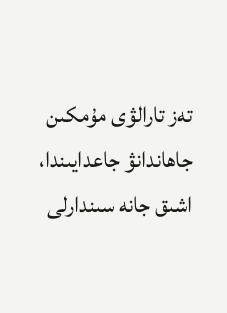تەز تارالۋى مۇمكىن جاھاندانۋ جاعدايىندا، اشىق جانە سىندارلى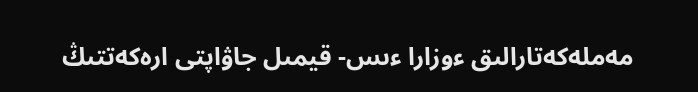مەملەكەتارالىق ءوزارا ءىس- قيمىل جاۋاپتى ارەكەتتىڭ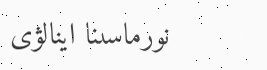نورماسىنا اينالۋى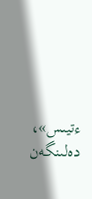ءتيىس»، دەلىنگەن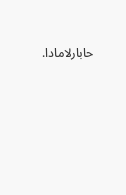حابارلامادا.